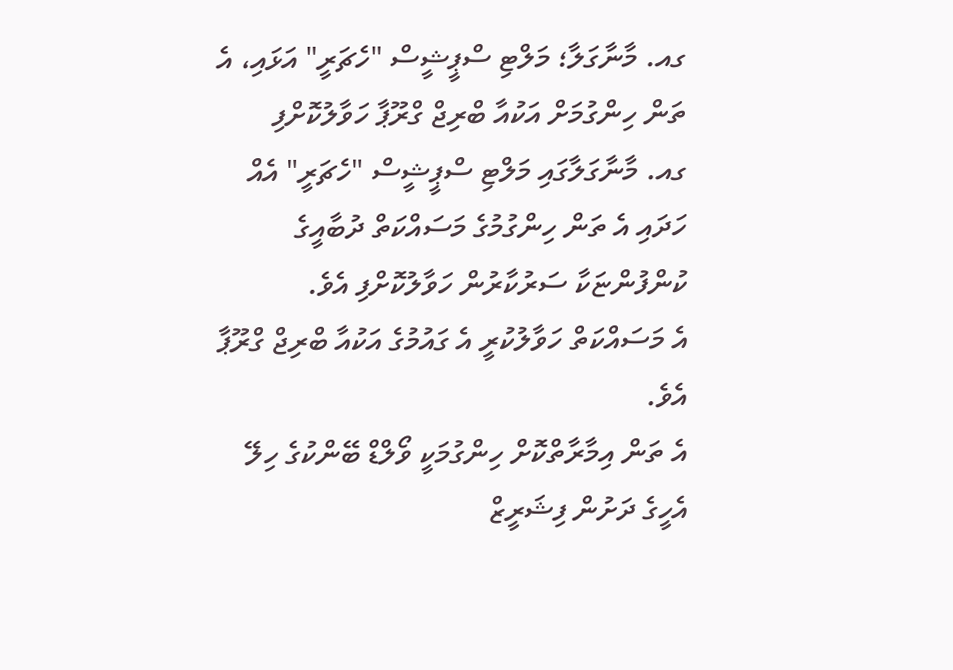ގއ. މާނާގަލާ؛ މަލްޓި ސްޕީޝީސް "ހެޗަރީ" އަޅައި، އެ ތަން ހިންގުމަށް އަކުއާ ބްރިޖް ގްރޫޕާ ހަވާލުކޮށްފި
ގއ. މާނާގަލާގައި މަލްޓި ސްޕީޝީސް "ހެޗަރީ" އެއް ހަދައި އެ ތަން ހިންގުމުގެ މަސައްކަތް ދުބާއީގެ ކުންފުންޏަކާ ސަރުކާރުން ހަވާލުކޮށްފި އެވެ.
އެ މަސައްކަތް ހަވާލުކުރީ އެ ގައުމުގެ އަކުއާ ބްރިޖް ގްރޫޕާ އެވެ.
އެ ތަން އިމާރާތްކޮށް ހިންގުމަކީ ވޯލްޑް ބޭންކުގެ ހިލޭ އެހީގެ ދަށުން ފިޝަރީޒް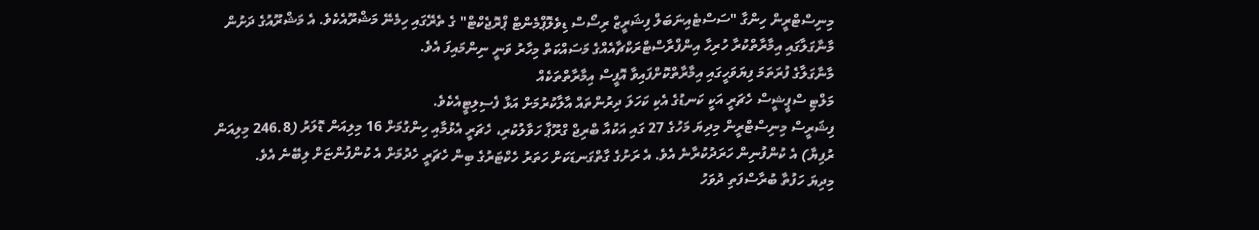މިނިސްޓްރީން ހިންގާ "ސަސްޓެއިނަބަލް ފިޝަރީޒް ރިސޯސް ޑިވެލޮޕްމެންޓް ޕްރޮޖެކްޓް" ގެ ތެރޭގައި ހިމެނޭ މަޝްރޫއެކެވެ. އެ މަޝްރޫއުގެ ދަށުން މާނާގަލާގައި އިމާރާތްކުރާ ހުރިހާ އިންފްރާސްޓްރަކްޗާއެއްގެ މަސައްކަތް މިހާރު ވަނީ ނިންމައިފަ އެވެ.
މާނާގަލާގެ ފުރަތަމަ ފިޔަވަހީގައި އިމާރާތްކޮށްފައިވާ އޮފީސް އިމާރާތްތަކެއް
މަލްޓި ސްޕީޝީސް ހެޗަރީ އަކީ ކަނޑުގެ އެކި ކަހަލަ ދިރުންތައް އާލާކުރުމަށް އަޅާ ފެސިލިޓީއެކެވެ.
ފިޝަރީސް މިނިސްޓްރީން މިދިޔަ މަހުގެ 27 ގައި އަކުއާ ބްރިޖް ގްރޫޕާ ހަވާލުކުރި، ހެޗަރީ އެޅުމާއި ހިންގުމަށް 16 މިލިއަން ޑޮލަރު (246.8 މިލިއަން ރުފިޔާ) އެ ކުންފުނިން ހަރަދުކުރާނެ އެވެ. އެ ރަށުގެ ގާތްގަނޑަކަށް ހަތަރު ހެކްޓަރުގެ ބިން ހެޗަރީ ހެދުމަށް އެ ކުންފުންޏަށް ލިބޭނެ އެވެ.
މިދިޔަ ހަފުތާ ބުރާސްފަތި ދުވަހު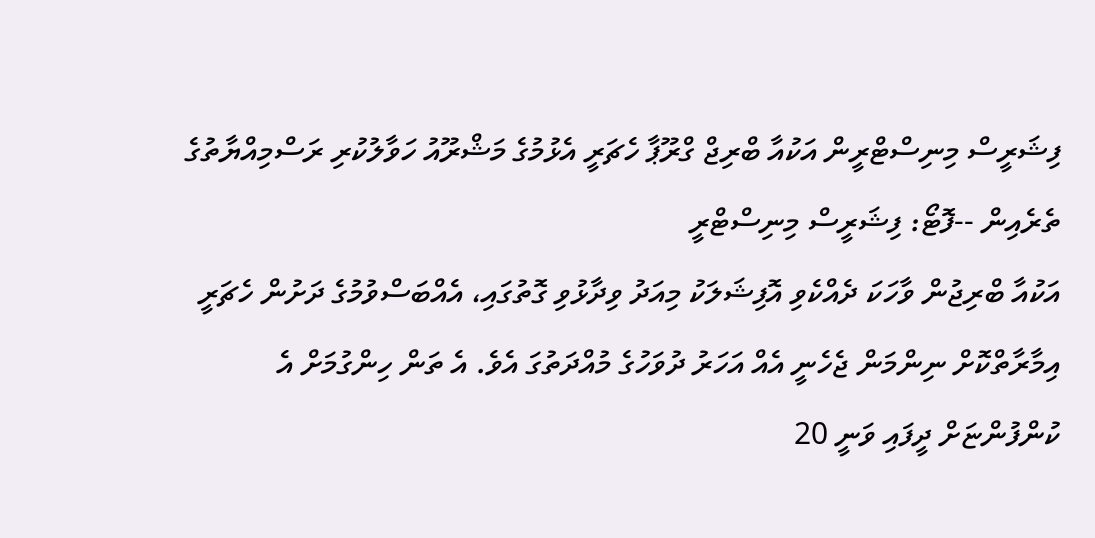ފިޝަރީސް މިނިސްޓްރީން އަކުއާ ބްރިޖް ގްރޫޕާ ހެޗަރީ އެޅުމުގެ މަޝްރޫއު ހަވާލުކުރި ރަސްމިއްޔާތުގެ ތެރެއިން --ފޮޓޯ: ފިޝަރީސް މިނިސްޓްރީ
އަކުއާ ބްރިޖުން ވާހަކަ ދެއްކެވި އޮފިޝަލަކު މިއަދު ވިދާޅުވި ގޮތުގައި، އެއްބަސްވުމުގެ ދަށުން ހެޗަރީ އިމާރާތްކޮށް ނިންމަން ޖެހެނީ އެއް އަހަރު ދުވަހުގެ މުއްދަތުގަ އެވެ. އެ ތަން ހިންގުމަށް އެ ކުންފުންޏަށް ދީފައި ވަނީ 20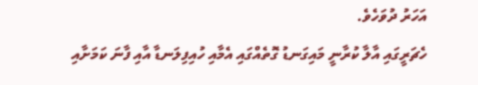އަހަރު ދުވަހެވެ.
ހެޗަރީގައި އާލާ ކުރާނީ މައިގަނޑު ގޮތެއްގައި އެމާއި ހުއިފިލަނޑާ އާއި ފާނަ ކަމަށާއި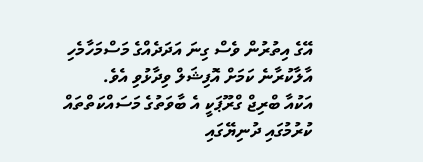އޭގެ އިތުރުން ވެސް ގިނަ އަދަދެއްގެ މަސްމަހާމެހި އާލާކުރާނެ ކަމަށް އޮފިޝަލް ވިދާޅުވި އެވެ.
އަކުއާ ބްރިޖް ގްރޫޕަކީ އެ ބާވަތުގެ މަސައްކަތްތައް ކުރުމުގައި ދުނިޔޭގައި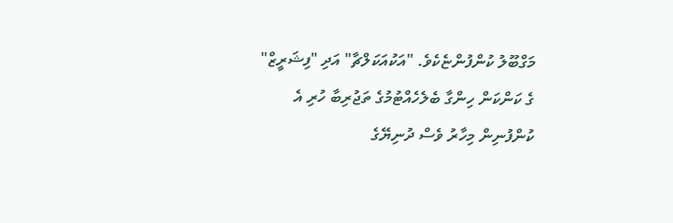މަގްބޫލު ކުންފުންޏެކެވެ. "އަކުއަކަލްޗާ" އަދި "ފިޝަރީޒް" ގެ ކަންކަން ހިންގާ ބެލެހެއްޓުމުގެ ތަޖުރިބާ ހުރި އެ ކުންފުނިން މިހާރު ވެސް ދުނިޔޭގެ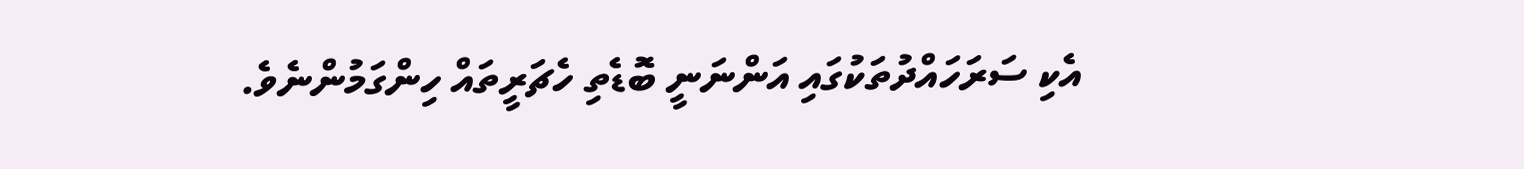އެކި ސަރަހައްދުތަކުގައި އަންނަނީ ބޮޑެތި ހެޗަރީތައް ހިންގަމުންނެވެ.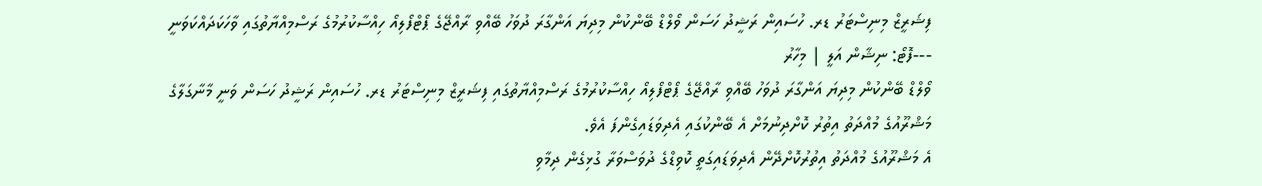ފިޝަރީޒް މިނިސްޓަރު ޑރ. ހުސައިން ރަޝީދު ހަސަން ވޯލްޑް ބޭންކުން މިދިޔަ އަންގާރަ ދުވަހު ބޭއްވި ރާއްޖޭގެ ޕޯޓްފޯލިއޯ ހިއްސާކުރުމުގެ ރަސްމިއްޔާތުގައި ވާހަކަދައްކަވަނީ ---ފޮޓޯ: ނިޝާން އަލީ | މިހާރު
ވޯލްޑް ބޭންކުން މިދިޔަ އަންގާރަ ދުވަހު ބޭއްވި ރާއްޖޭގެ ޕޯޓްފޯލިއޯ ހިއްސާކުރުމުގެ ރަސްމިއްޔާތުގައި ފިޝަރީޒް މިނިސްޓަރު ޑރ. ހުސައިން ރަޝީދު ހަސަން ވަނީ މާނާގަލާގެ މަޝްރޫއުގެ މުއްދަތު އިތުރު ކޮށްދިނުމަށް އެ ބޭންކުގައި އެދިވަޑައިގެންފަ އެވެ.
އެ މަޝްރޫއުގެ މުއްދަތު އިތުރުކޮށްދޭން އެދިވަޑައިގަތީ ކޮވިޑްގެ ދުވަސްވަރާ ގުޅިގެން ދިމާވި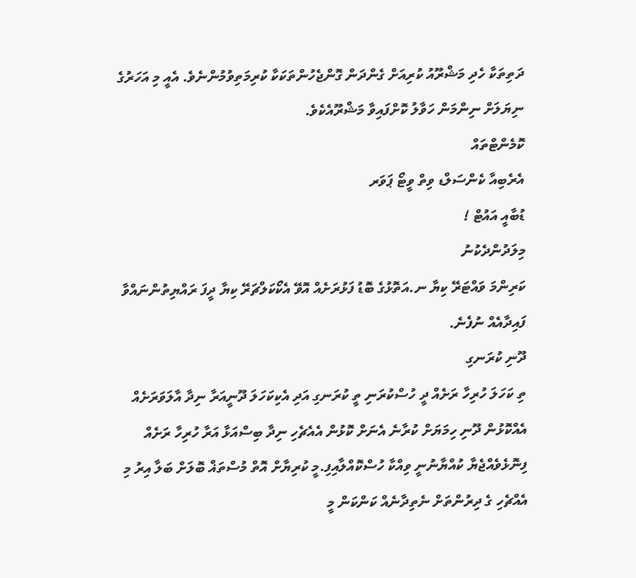ދަތިތަކާ ހެދި މަޝްރޫއު ކުރިއަށް ގެންދަން ގޮންޖެހުންތަކަކާ ކުރިމަތިވުމުންނެވެ. އެއީ މި އަހަރުގެ ނިޔަލަށް ނިންމަން ހަވާލު ކޮށްފައިވާ މަޝްރޫއެކެވެ.
ކޮމެންޓްތައް
އެރެބިއާ ކެންސަލްޑ ވިތް ވީޓޯ ޕަވަރ
ޑުބާއީ އައުޓް !
މިލަދުންދެކުނު
ކަރިންމަ ވައްޓަރޭ ކިޔާ ނ.އަތޮޅުގެ ބޮޑު ފަޅުރަށެއް އޮވޭ އެކޯކަލްޗަރޭ ކިޔާ ދީފަ ރައްޔިތުންނައްވާ ފައިދާއެއް ނުފެނެ.
ދޫނި ކުރަނގި
ތި ކަހަލަ ހުރިހާ ރަށެއް ދީ ހުސްކުރަނި ތީ ކުރަނގި އަދި އެކިކަހަލަ ދޫނީއަރާ ނިދާ އާލަވަރަށެއް އެއްކޮޅުން ދޫނި ހިމަޔަށް ކުރާނެ އެނަށް ކޮޅުން އެއެޗެހި ނިދާ ބިސްއަޅާ އަރާ ހުރިހާ ރަށެއް ފިނޮޅެވެއްޖެޔާ ކުއްޔާނުނީ ވިއްކާ ހުސްކޮއްލާއިފި.މީ ކުރިޔާށް އޮތް މުސްތަޣް ބޮލަށް ބަލާ އިރު މި އެއްޗެހި ގެ ދިރުންތަށް ނެތިދާނެއް ކަންކަން މީ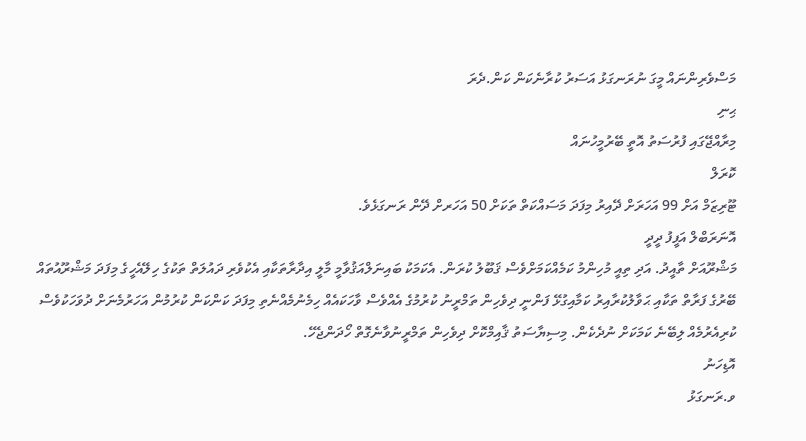މަސްވެރިންނައް މީގަ ނުރަނގަޅު އަސަރު ކުރާނެކަން ކަން.ދެރަ
ޙިނި
މިރާއްޖޭގައި ފުރުސަތު އޮތީ ބޭރުމީހުނައް
ކޮރަލް
ޓޫރިޒަމް އަށް 99 އަހަރަށް ދޭއިރު މިފަދަ މަސައްކަތް ތަކަށް 50 އަހަރށް ދޭން ރަނގަޅެވެ.
އޮނަރަބްލް އަފީފު ދީދީ
މަޝްރޫއަށް ތާއީދު. އަދި ތިއީ މުހިންމު ކަމެއްކަމަށްވެސް ޤަބޫލު ކުރަން. އެކަމަކު ބައިނަލްއަޤުވާމީ މާލީ އިދާރާތަކާއި އެކުވެރި ދައުލަތް ތަކުގެ ހިލޭއެހީގެ މިފަދަ މަޝްރޫއުތައް ބޭރުގެ ފަރާތް ތަކާއި ޙަވާލުކުރާއިރު ކަމާއިގުޅޭ ފަންނީ ދިވެހިން ތަމްރީނު ކުރުމުގެ އެއްވެސް ވާހަކައެއް ހިމެނުމެއްނެތި މިފަދަ ކަންކަން ކުރުމުން އަހަރުމެނަށް ދުވަހަކުވެސް ކުރިއެރުމެއް ލިބޭނެ ކަމަކަށް ނުދެކެން. މިސިޔާސަތު ޤާއިމްކޮށް ދިވެހިން ތަމްރީނުވާނެގޮތް ހޯދަންޖެހޭ.
އޮޑިހަނު
ވ.ރަނގަޅު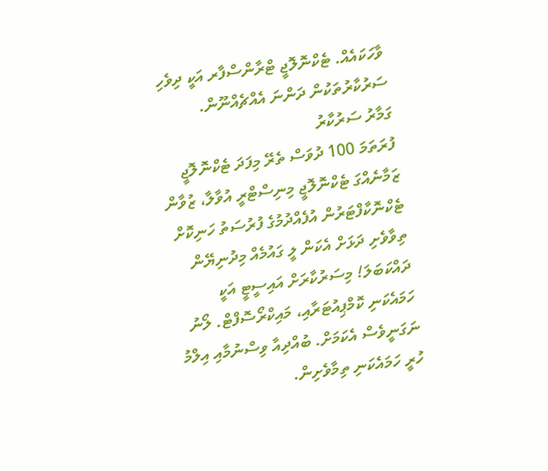ވާހަކައެއް. ޓެކްނޮލޮޖީ ޓްރާންސްފާރ އަކީ ދިވެހި ސަރުކާރުތަކުން ދަންނަ އެއްޗެއްނޫން.
ގަމާރު ސަރުކާރު
ފުރަތަމަ 100 ދުވަސް ތެރޭ މިފަދަ ޓެކްނޮލޮޖީ ޒަމާނެއްގަ ޓެކްނޮލޮޖީ މިނިސްޓްރީ އުވާލާ، ޒުވާން ޓެކްނޮކާފްޓަރުން އުފެއްދުމުގެ ފުރުސަތު ހަނިކޮށް ތިވާވެށި ދަޅަށް އެކަން ލީ ގައުމެއް މިދުނިޔޭން ދައްކަބަލަ! މިސަރުކާރަށް އައިސީޓީ އަކީ ހަމައެކަނި ކޮމްޕިއުޓަރާއި، މައިކްރޯސޮފްޓް. ލޯނު ނަގަނީވެސް އެކަމަށް. ބުއްދިއާ ވިސްނުމާއި އިލްމު ހުރީ ހަމައެކަނި ތިމާވެށިން.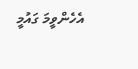އެހެންވީމަ ގައުމީ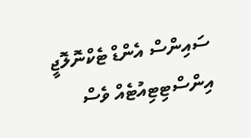ސައިންސް އެންޑް ޓެކްނޮލޮޖީ އިންސްޓިޓިއުޓެއް ވެސް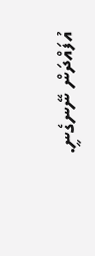އުފައްދަން ނޭނގެނީ.